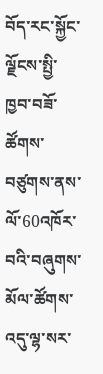བོད་རང་སྐྱོང་ལྗོངས་སྤྱི་ཁྱབ་བཟོ་ཚོགས་བཙུགས་ནས་ལོ་60འཁོར་བའི་བཞུགས་མོལ་ཚོགས་འདུ་ལྷ་སར་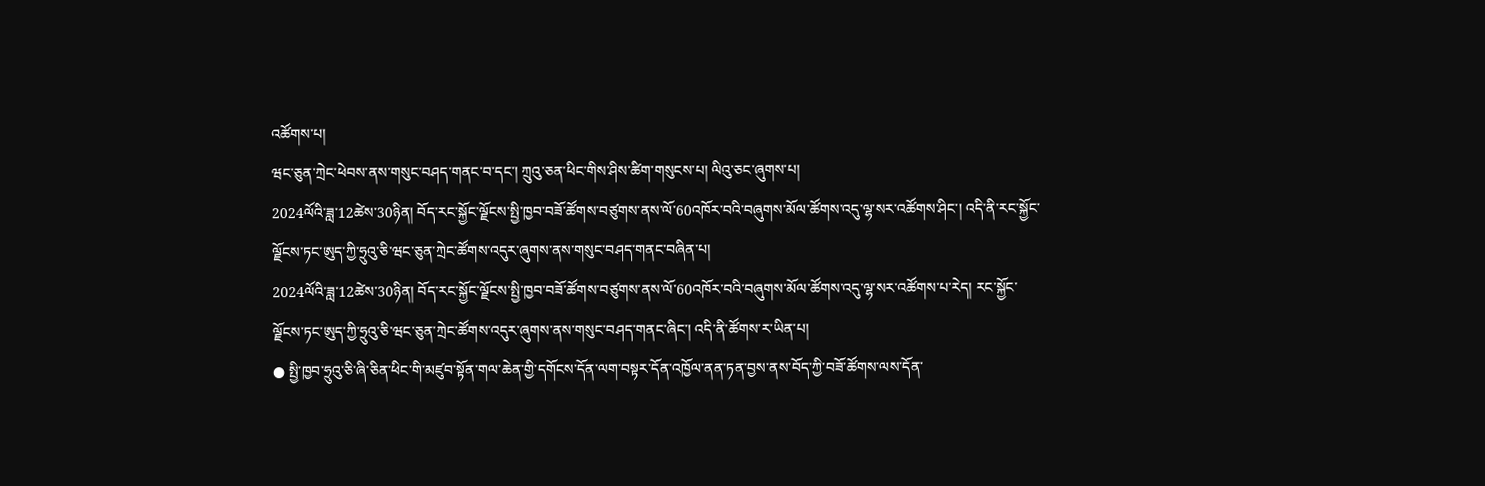འཚོགས་པ།
ཝང་ཅུན་ཀྲེང་ཕེབས་ནས་གསུང་བཤད་གནང་བ་དང་། ཀྲུའུ་ཅན་ཕིང་གིས་ཤིས་ཚིག་གསུངས་པ། ལིའུ་ཅང་ཞུགས་པ།
2024ལོའི་ཟླ་12ཚེས་30ཉིན། བོད་རང་སྐྱོང་ལྗོངས་སྤྱི་ཁྱབ་བཟོ་ཚོགས་བཙུགས་ནས་ལོ་60འཁོར་བའི་བཞུགས་མོལ་ཚོགས་འདུ་ལྷ་སར་འཚོགས་ཤིང་། འདི་ནི་རང་སྐྱོང་ལྗོངས་ཏང་ཨུད་ཀྱི་ཧྲུའུ་ཅི་ཝང་ཅུན་ཀྲེང་ཚོགས་འདུར་ཞུགས་ནས་གསུང་བཤད་གནང་བཞིན་པ།
2024ལོའི་ཟླ་12ཚེས་30ཉིན། བོད་རང་སྐྱོང་ལྗོངས་སྤྱི་ཁྱབ་བཟོ་ཚོགས་བཙུགས་ནས་ལོ་60འཁོར་བའི་བཞུགས་མོལ་ཚོགས་འདུ་ལྷ་སར་འཚོགས་པ་རེད། རང་སྐྱོང་ལྗོངས་ཏང་ཨུད་ཀྱི་ཧྲུའུ་ཅི་ཝང་ཅུན་ཀྲེང་ཚོགས་འདུར་ཞུགས་ནས་གསུང་བཤད་གནང་ཞིང་། འདི་ནི་ཚོགས་ར་ཡིན་པ།
● སྤྱི་ཁྱབ་ཧྲུའུ་ཅི་ཞི་ཅིན་ཕིང་གི་མཛུབ་སྟོན་གལ་ཆེན་གྱི་དགོངས་དོན་ལག་བསྟར་དོན་འཁྱོལ་ནན་ཏན་བྱས་ནས་བོད་ཀྱི་བཟོ་ཚོགས་ལས་དོན་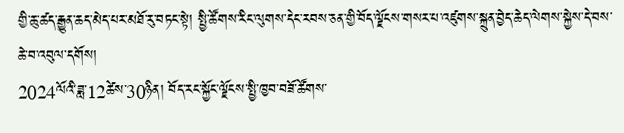གྱི་ཆུ་ཚད་རྒྱུན་ཆད་མེད་པར་མཐོ་རུ་བཏང་སྟེ། སྤྱི་ཚོགས་རིང་ལུགས་དེང་རབས་ཅན་གྱི་བོད་ལྗོངས་གསར་པ་འཛུགས་སྐྲུན་བྱེད་ཆེད་ལེགས་སྐྱེས་དེ་བས་ཆེ་བ་འབུལ་དགོས།
2024ལོའི་ཟླ་12ཚེས་30ཉིན། བོད་རང་སྐྱོང་ལྗོངས་སྤྱི་ཁྱབ་བཟོ་ཚོགས་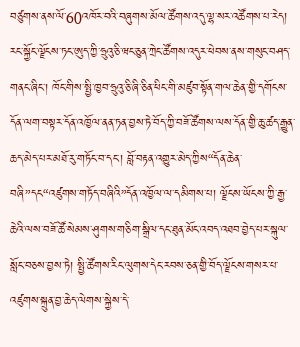བཙུགས་ནས་ལོ་60འཁོར་བའི་བཞུགས་མོལ་ཚོགས་འདུ་ལྷ་སར་འཚོགས་པ་རེད། རང་སྐྱོང་ལྗོངས་ཏང་ཨུད་ཀྱི་ཧྲུའུ་ཅི་ཝང་ཅུན་ཀྲེང་ཚོགས་འདུར་ཕེབས་ནས་གསུང་བཤད་གནང་ཞིང་། ཁོང་གིས་སྤྱི་ཁྱབ་ཧྲུའུ་ཅི་ཞི་ཅིན་ཕིང་གི་མཛུབ་སྟོན་གལ་ཆེན་གྱི་དགོངས་དོན་ལག་བསྟར་དོན་འཁྱོལ་ནན་ཏན་བྱས་ཏེ་བོད་ཀྱི་བཟོ་ཚོགས་ལས་དོན་གྱི་ཆུ་ཚད་རྒྱུན་ཆད་མེད་པར་མཐོ་རུ་གཏོང་བ་དང་། བློ་བརྟན་འགྱུར་མེད་ཀྱིས“དོན་ཆེན་བཞི”དང“འཛུགས་གཏོད་བཞིའི”དོན་འཁྱོལ་ལ་དམིགས་པ། ལྗོངས་ཡོངས་ཀྱི་རྒྱ་ཆེའི་ལས་བཟོ་ཚོ་སེམས་ཤུགས་གཅིག་སྒྲིལ་དང་ཐུན་མོང་འབད་འཐབ་བྱེད་པར་སྐུལ་སློང་བཅས་བྱས་ཏེ། སྤྱི་ཚོགས་རིང་ལུགས་དེང་རབས་ཅན་གྱི་བོད་ལྗོངས་གསར་པ་འཛུགས་སྐྲུན་བྱ་ཆེད་ལེགས་སྐྱེས་དེ་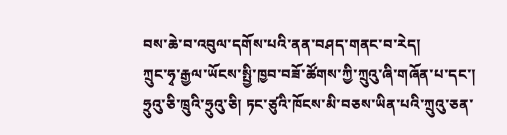བས་ཆེ་བ་འབུལ་དགོས་པའི་ནན་བཤད་གནང་བ་རེད།
ཀྲུང་ཧྭ་རྒྱལ་ཡོངས་སྤྱི་ཁྱབ་བཟོ་ཚོགས་ཀྱི་ཀྲུའུ་ཞི་གཞོན་པ་དང་། ཧྲུའུ་ཅི་ཁྲུའི་ཧྲུའུ་ཅི། ཏང་ཙུའི་ཁོངས་མི་བཅས་ཡིན་པའི་ཀྲུའུ་ཅན་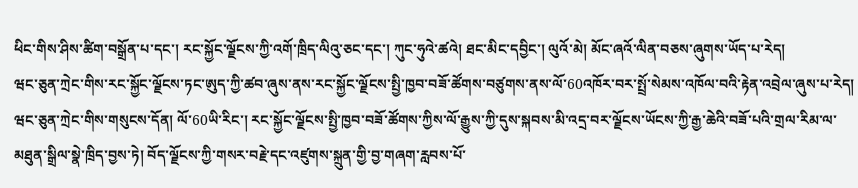ཕིང་གིས་ཤིས་ཚིག་བསྒྲོན་པ་དང་། རང་སྐྱོང་ལྗོངས་ཀྱི་འགོ་ཁྲིད་ལིའུ་ཅང་དང་། ཀུང་ཧུའེ་ཚའེ། ཐང་མིང་དབྱིང་། ལུའོ་མེ། མོང་ཞའོ་ལིན་བཅས་ཞུགས་ཡོད་པ་རེད།
ཝང་ཅུན་ཀྲེང་གིས་རང་སྐྱོང་ལྗོངས་ཏང་ཨུད་ཀྱི་ཚབ་ཞུས་ནས་རང་སྐྱོང་ལྗོངས་སྤྱི་ཁྱབ་བཟོ་ཚོགས་བཙུགས་ནས་ལོ་60འཁོར་བར་སྤྲོ་སེམས་འཁོལ་བའི་རྟེན་འབྲེལ་ཞུས་པ་རེད།
ཝང་ཅུན་ཀྲེང་གིས་གསུངས་དོན། ལོ་60ཡི་རིང་། རང་སྐྱོང་ལྗོངས་སྤྱི་ཁྱབ་བཟོ་ཚོགས་ཀྱིས་ལོ་རྒྱུས་ཀྱི་དུས་སྐབས་མི་འདྲ་བར་ལྗོངས་ཡོངས་ཀྱི་རྒྱ་ཆེའི་བཟོ་པའི་གྲལ་རིམ་ལ་མཐུན་སྒྲིལ་སྣེ་ཁྲིད་བྱས་ཏེ། བོད་ལྗོངས་ཀྱི་གསར་བརྗེ་དང་འཛུགས་སྐྲུན་གྱི་བྱ་གཞག་རླབས་པོ་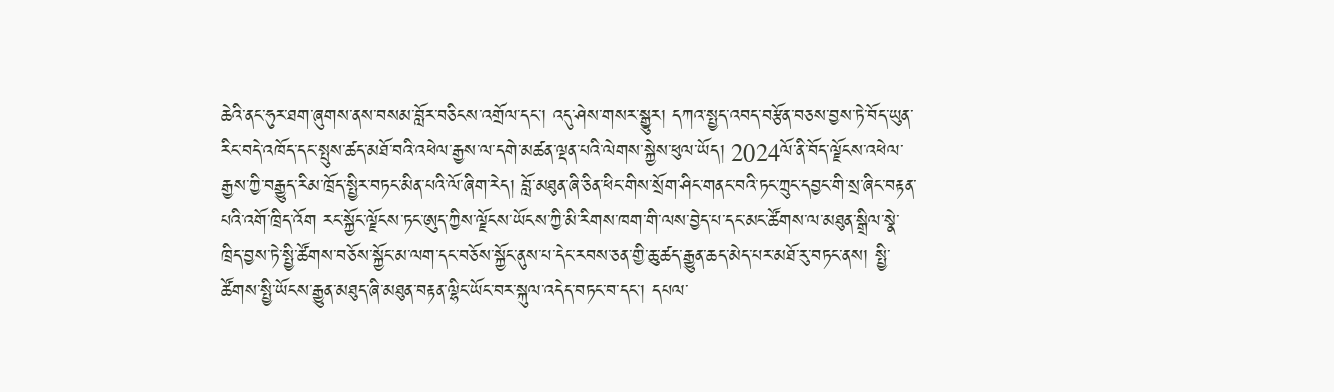ཆེའི་ནང་ཧུར་ཐག་ཞུགས་ནས་བསམ་བློར་བཅིངས་འགྲོལ་དང་། འདུ་ཤེས་གསར་སྒྱུར། དཀའ་སྤྱད་འབད་བརྩོན་བཅས་བྱས་ཏེ་བོད་ཡུན་རིང་བདེ་འཁོད་དང་སྤུས་ཚད་མཐོ་བའི་འཕེལ་རྒྱས་ལ་དགེ་མཚན་ལྡན་པའི་ལེགས་སྐྱེས་ཕུལ་ཡོད། 2024ལོ་ནི་བོད་ལྗོངས་འཕེལ་རྒྱས་ཀྱི་བརྒྱུད་རིམ་ཁྲོད་སྤྱིར་བཏང་མིན་པའི་ལོ་ཞིག་རེད། བློ་མཐུན་ཞི་ཅིན་ཕིང་གིས་སྲོག་ཤིང་གནང་བའི་ཏང་ཀྲུང་དབྱང་གི་སྲ་ཞིང་བརྟན་པའི་འགོ་ཁྲིད་འོག རང་སྐྱོང་ལྗོངས་ཏང་ཨུད་ཀྱིས་ལྗོངས་ཡོངས་ཀྱི་མི་རིགས་ཁག་གི་ལས་བྱེད་པ་དང་མང་ཚོགས་ལ་མཐུན་སྒྲིལ་སྣེ་ཁྲིད་བྱས་ཏེ་སྤྱི་ཚོགས་བཅོས་སྐྱོང་མ་ལག་དང་བཅོས་སྐྱོང་ནུས་པ་དེང་རབས་ཅན་གྱི་ཆུ་ཚད་རྒྱུན་ཆད་མེད་པར་མཐོ་རུ་བཏང་ནས། སྤྱི་ཚོགས་སྤྱི་ཡོངས་རྒྱུན་མཐུད་ཞི་མཐུན་བརྟན་ལྷིང་ཡོང་བར་སྐུལ་འདེད་བཏང་བ་དང་། དཔལ་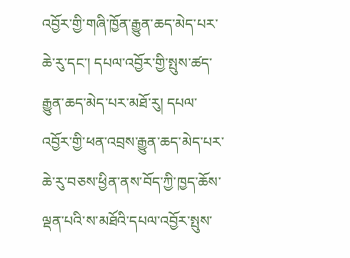འབྱོར་གྱི་གཞི་ཁྱོན་རྒྱུན་ཆད་མེད་པར་ཆེ་རུ་དང་། དཔལ་འབྱོར་གྱི་སྤུས་ཚད་རྒྱུན་ཆད་མེད་པར་མཐོ་རུ། དཔལ་འབྱོར་གྱི་ཕན་འབྲས་རྒྱུན་ཆད་མེད་པར་ཆེ་རུ་བཅས་ཕྱིན་ནས་བོད་ཀྱི་ཁྱད་ཆོས་ལྡན་པའི་ས་མཐོའི་དཔལ་འབྱོར་སྤུས་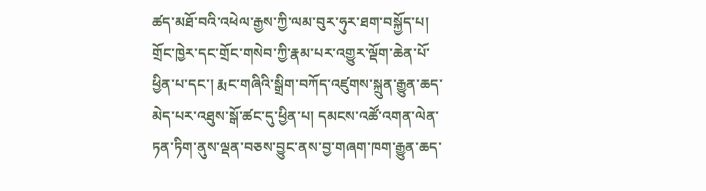ཚད་མཐོ་བའི་འཕེལ་རྒྱས་ཀྱི་ལམ་བུར་ཧུར་ཐག་བསྐྱོད་པ། གྲོང་ཁྱེར་དང་གྲོང་གསེབ་ཀྱི་རྣམ་པར་འགྱུར་ལྡོག་ཆེན་པོ་ཕྱིན་པ་དང་། རྨང་གཞིའི་སྒྲིག་བཀོད་འཛུགས་སྐྲུན་རྒྱུན་ཆད་མེད་པར་འཐུས་སྒོ་ཚང་དུ་ཕྱིན་པ། དམངས་འཚོ་འགན་ལེན་ཏན་ཏིག་ནུས་ལྡན་བཅས་བྱུང་ནས་བྱ་གཞག་ཁག་རྒྱུན་ཆད་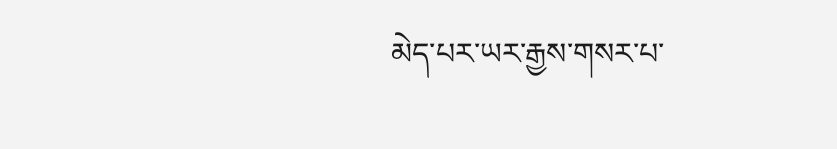མེད་པར་ཡར་རྒྱས་གསར་པ་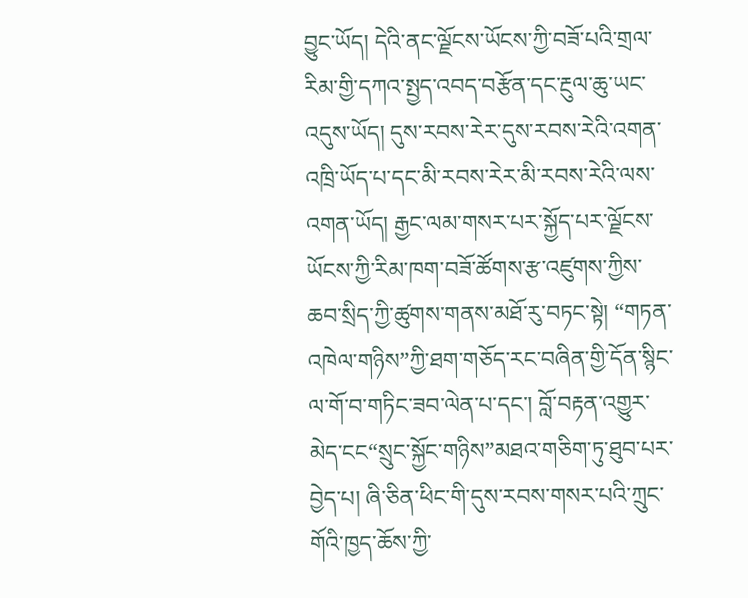བྱུང་ཡོད། དེའི་ནང་ལྗོངས་ཡོངས་ཀྱི་བཟོ་པའི་གྲལ་རིམ་གྱི་དཀའ་སྤྱད་འབད་བརྩོན་དང་རྔུལ་ཆུ་ཡང་འདུས་ཡོད། དུས་རབས་རེར་དུས་རབས་རེའི་འགན་འཁྲི་ཡོད་པ་དང་མི་རབས་རེར་མི་རབས་རེའི་ལས་འགན་ཡོད། རྒྱང་ལམ་གསར་པར་སྐྱོད་པར་ལྗོངས་ཡོངས་ཀྱི་རིམ་ཁག་བཟོ་ཚོགས་རྩ་འཛུགས་ཀྱིས་ཆབ་སྲིད་ཀྱི་ཚུགས་གནས་མཐོ་རུ་བཏང་སྟེ། “གཏན་འཁེལ་གཉིས”ཀྱི་ཐག་གཅོད་རང་བཞིན་གྱི་དོན་སྙིང་ལ་གོ་བ་གཏིང་ཟབ་ལེན་པ་དང་། བློ་བརྟན་འགྱུར་མེད་ངང“སྲུང་སྐྱོང་གཉིས”མཐའ་གཅིག་ཏུ་ཐུབ་པར་བྱེད་པ། ཞི་ཅིན་ཕིང་གི་དུས་རབས་གསར་པའི་ཀྲུང་གོའི་ཁྱད་ཆོས་ཀྱི་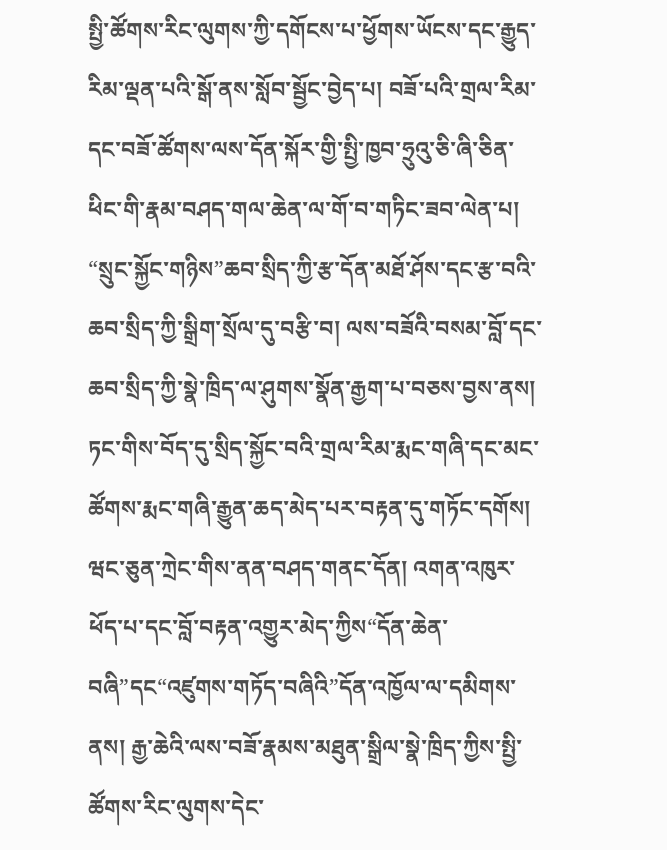སྤྱི་ཚོགས་རིང་ལུགས་ཀྱི་དགོངས་པ་ཕྱོགས་ཡོངས་དང་རྒྱུད་རིམ་ལྡན་པའི་སྒོ་ནས་སློབ་སྦྱོང་བྱེད་པ། བཟོ་པའི་གྲལ་རིམ་དང་བཟོ་ཚོགས་ལས་དོན་སྐོར་གྱི་སྤྱི་ཁྱབ་ཧྲུའུ་ཅི་ཞི་ཅིན་ཕིང་གི་རྣམ་བཤད་གལ་ཆེན་ལ་གོ་བ་གཏིང་ཟབ་ལེན་པ། “སྲུང་སྐྱོང་གཉིས”ཆབ་སྲིད་ཀྱི་རྩ་དོན་མཐོ་ཤོས་དང་རྩ་བའི་ཆབ་སྲིད་ཀྱི་སྒྲིག་སྲོལ་དུ་བརྩི་བ། ལས་བཟོའི་བསམ་བློ་དང་ཆབ་སྲིད་ཀྱི་སྣེ་ཁྲིད་ལ་ཤུགས་སྣོན་རྒྱག་པ་བཅས་བྱས་ནས། ཏང་གིས་བོད་དུ་སྲིད་སྐྱོང་བའི་གྲལ་རིམ་རྨང་གཞི་དང་མང་ཚོགས་རྨང་གཞི་རྒྱུན་ཆད་མེད་པར་བརྟན་དུ་གཏོང་དགོས།
ཝང་ཅུན་ཀྲེང་གིས་ནན་བཤད་གནང་དོན། འགན་འཁུར་ཕོད་པ་དང་བློ་བརྟན་འགྱུར་མེད་ཀྱིས“དོན་ཆེན་བཞི”དང“འཛུགས་གཏོད་བཞིའི”དོན་འཁྱོལ་ལ་དམིགས་ནས། རྒྱ་ཆེའི་ལས་བཟོ་རྣམས་མཐུན་སྒྲིལ་སྣེ་ཁྲིད་ཀྱིས་སྤྱི་ཚོགས་རིང་ལུགས་དེང་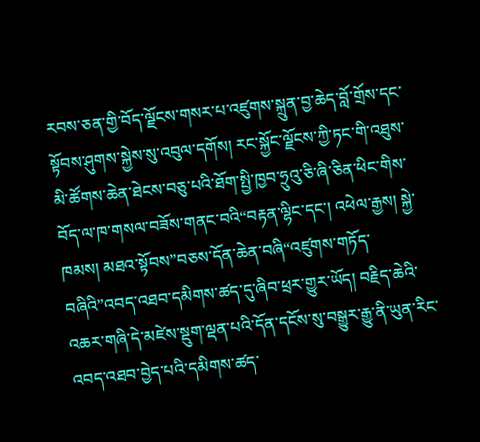རབས་ཅན་གྱི་བོད་ལྗོངས་གསར་པ་འཛུགས་སྐྲུན་བྱ་ཆེད་བློ་གྲོས་དང་སྟོབས་ཤུགས་སྐྱེས་སུ་འབུལ་དགོས། རང་སྐྱོང་ལྗོངས་ཀྱི་ཏང་གི་འཐུས་མི་ཚོགས་ཆེན་ཐེངས་བཅུ་པའི་ཐོག་སྤྱི་ཁྱབ་ཧྲུའུ་ཅི་ཞི་ཅིན་ཕིང་གིས་བོད་ལ་ཁ་གསལ་བཟོས་གནང་བའི“བརྟན་ལྷིང་དང་། འཕེལ་རྒྱས། སྐྱེ་ཁམས། མཐའ་སྟོབས”བཅས་དོན་ཆེན་བཞི“འཛུགས་གཏོད་བཞིའི”འབད་འཐབ་དམིགས་ཚད་དུ་ཞིབ་ཕྲར་གྱུར་ཡོད། བརྗིད་ཆེའི་འཆར་གཞི་དེ་མཛེས་སྡུག་ལྡན་པའི་དོན་དངོས་སུ་བསྒྱུར་རྒྱུ་ནི་ཡུན་རིང་འབད་འཐབ་བྱེད་པའི་དམིགས་ཚད་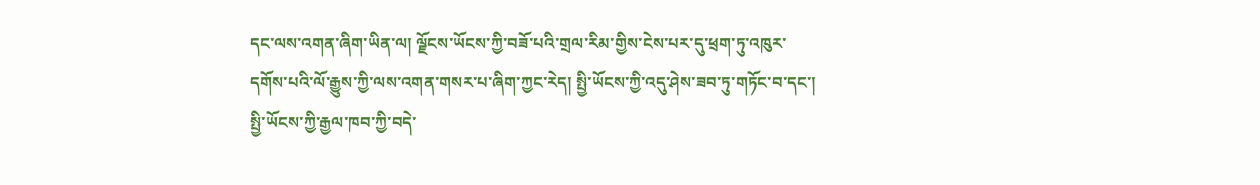དང་ལས་འགན་ཞིག་ཡིན་ལ། ལྗོངས་ཡོངས་ཀྱི་བཟོ་པའི་གྲལ་རིམ་གྱིས་ངེས་པར་དུ་ཕྲག་ཏུ་འཁུར་དགོས་པའི་ལོ་རྒྱུས་ཀྱི་ལས་འགན་གསར་པ་ཞིག་ཀྱང་རེད། སྤྱི་ཡོངས་ཀྱི་འདུ་ཤེས་ཟབ་ཏུ་གཏོང་བ་དང་། སྤྱི་ཡོངས་ཀྱི་རྒྱལ་ཁབ་ཀྱི་བདེ་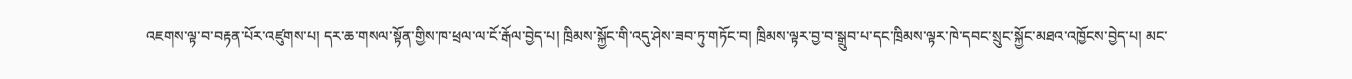འཇགས་ལྟ་བ་བརྟན་པོར་འཛུགས་པ། དར་ཆ་གསལ་སྟོན་གྱིས་ཁ་ཕྲལ་ལ་ངོ་རྒོལ་བྱེད་པ། ཁྲིམས་སྐྱོང་གི་འདུ་ཤེས་ཟབ་ཏུ་གཏོང་བ། ཁྲིམས་ལྟར་བྱ་བ་སྒྲུབ་པ་དང་ཁྲིམས་ལྟར་ཁེ་དབང་སྲུང་སྐྱོང་མཐའ་འཁྱོངས་བྱེད་པ། མང་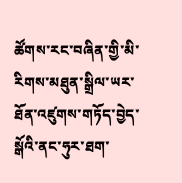ཚོགས་རང་བཞིན་གྱི་མི་རིགས་མཐུན་སྒྲིལ་ཡར་ཐོན་འཛུགས་གཏོད་བྱེད་སྒོའི་ནང་ཧུར་ཐག་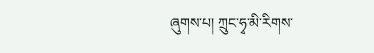ཞུགས་པ། ཀྲུང་ཧྭ་མི་རིགས་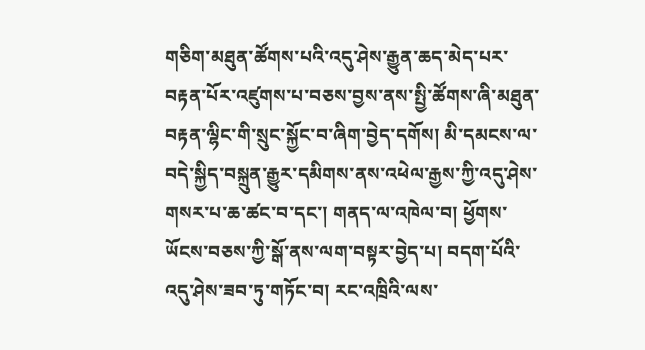གཅིག་མཐུན་ཚོགས་པའི་འདུ་ཤེས་རྒྱུན་ཆད་མེད་པར་བརྟན་པོར་འཛུགས་པ་བཅས་བྱས་ནས་སྤྱི་ཚོགས་ཞི་མཐུན་བརྟན་ལྷིང་གི་སྲུང་སྐྱོང་བ་ཞིག་བྱེད་དགོས། མི་དམངས་ལ་བདེ་སྐྱིད་བསྐྲུན་རྒྱུར་དམིགས་ནས་འཕེལ་རྒྱས་ཀྱི་འདུ་ཤེས་གསར་པ་ཆ་ཚང་བ་དང་། གནད་ལ་འཁེལ་བ། ཕྱོགས་ཡོངས་བཅས་ཀྱི་སྒོ་ནས་ལག་བསྟར་བྱེད་པ། བདག་པོའི་འདུ་ཤེས་ཟབ་ཏུ་གཏོང་བ། རང་འཁྲིའི་ལས་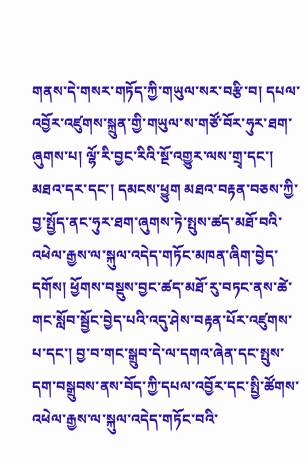གནས་དེ་གསར་གཏོད་ཀྱི་གཡུལ་སར་བརྩི་བ། དཔལ་འབྱོར་འཛུགས་སྐྲུན་གྱི་གཡུལ་ས་གཙོ་བོར་ཧུར་ཐག་ཞུགས་པ། ལྷོ་རི་བྱང་རིའི་སྔོ་འགྱུར་ལས་གྲྭ་དང་། མཐའ་དར་དང་། དམངས་ཕྱུག མཐའ་བརྟན་བཅས་ཀྱི་བྱ་སྤྱོད་ནང་ཧུར་ཐག་ཞུགས་ཏེ་སྤུས་ཚད་མཐོ་བའི་འཕེལ་རྒྱས་ལ་སྐུལ་འདེད་གཏོང་མཁན་ཞིག་བྱེད་དགོས། ཕྱོགས་བསྡུས་བྱང་ཚད་མཐོ་རུ་བཏང་ནས་ཚེ་གང་སློབ་སྦྱོང་བྱེད་པའི་འདུ་ཤེས་བརྟན་པོར་འཛུགས་པ་དང་། བྱ་བ་གང་སྒྲུབ་དེ་ལ་དགའ་ཞེན་དང་སྤུས་དག་བསྒྲུབས་ནས་བོད་ཀྱི་དཔལ་འབྱོར་དང་སྤྱི་ཚོགས་འཕེལ་རྒྱས་ལ་སྐུལ་འདེད་གཏོང་བའི་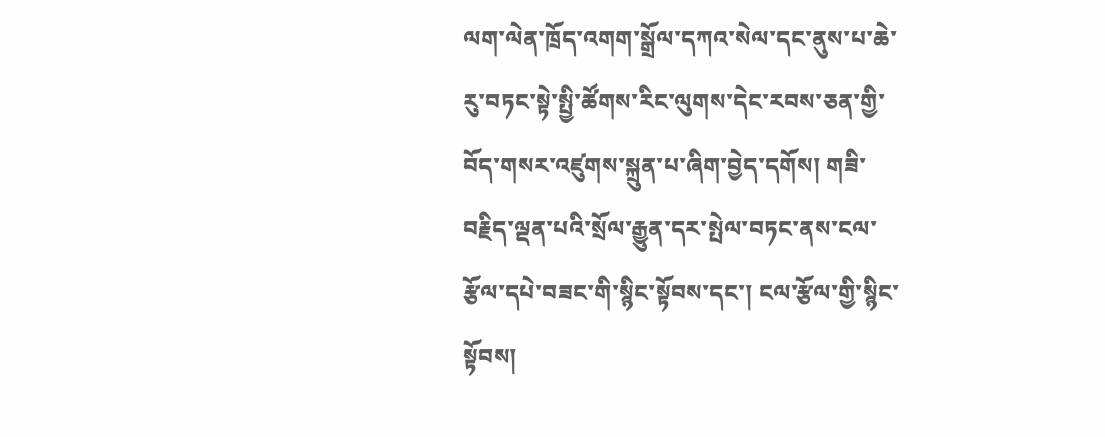ལག་ལེན་ཁྲོད་འགག་སྒྲོལ་དཀའ་སེལ་དང་ནུས་པ་ཆེ་རུ་བཏང་སྟེ་སྤྱི་ཚོགས་རིང་ལུགས་དེང་རབས་ཅན་གྱི་བོད་གསར་འཛུགས་སྐྲུན་པ་ཞིག་བྱེད་དགོས། གཟི་བརྗིད་ལྡན་པའི་སྲོལ་རྒྱུན་དར་སྤེལ་བཏང་ནས་ངལ་རྩོལ་དཔེ་བཟང་གི་སྙིང་སྟོབས་དང་། ངལ་རྩོལ་གྱི་སྙིང་སྟོབས།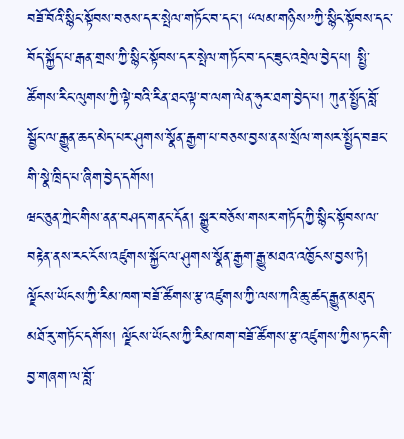བཟོ་བོའི་སྙིང་སྟོབས་བཅས་དར་སྤེལ་གཏོང་བ་དང་། “ལམ་གཉིས”ཀྱི་སྙིང་སྟོབས་དང་བོད་སྐྱོད་པ་རྒན་གྲས་ཀྱི་སྙིང་སྟོབས་དར་སྤེལ་གཏོང་བ་དང་ཟུང་འབྲེལ་བྱེད་པ། སྤྱི་ཚོགས་རིང་ལུགས་ཀྱི་ལྟེ་བའི་རིན་ཐང་ལྟ་བ་ལག་ལེན་ཧུར་ཐག་བྱེད་པ། ཀུན་སྤྱོད་བློ་སྦྱོང་ལ་རྒྱུན་ཆད་མེད་པར་ཤུགས་སྣོན་རྒྱག་པ་བཅས་བྱས་ནས་སྲོལ་གསར་སྤྱོད་བཟང་གི་སྣེ་ཁྲིད་པ་ཞིག་བྱེད་དགོས།
ཝང་ཅུན་ཀྲེང་གིས་ནན་བཤད་གནང་དོན། སྒྱུར་བཅོས་གསར་གཏོད་ཀྱི་སྙིང་སྟོབས་ལ་བརྟེན་ནས་རང་ངོས་འཛུགས་སྐྱོང་ལ་ཤུགས་སྣོན་རྒྱག་རྒྱུ་མཐའ་འཁྱོངས་བྱས་ཏེ། ལྗོངས་ཡོངས་ཀྱི་རིམ་ཁག་བཟོ་ཚོགས་རྩ་འཛུགས་ཀྱི་ལས་ཀའི་ཆུ་ཚད་རྒྱུན་མཐུད་མཐོ་རུ་གཏོང་དགོས། ལྗོངས་ཡོངས་ཀྱི་རིམ་ཁག་བཟོ་ཚོགས་རྩ་འཛུགས་ཀྱིས་ཏང་གི་བྱ་གཞག་ལ་བློ་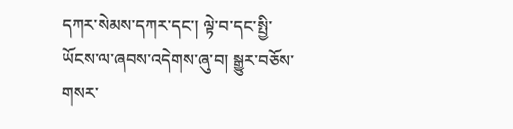དཀར་སེམས་དཀར་དང་། ལྟེ་བ་དང་སྤྱི་ཡོངས་ལ་ཞབས་འདེགས་ཞུ་བ། སྒྱུར་བཅོས་གསར་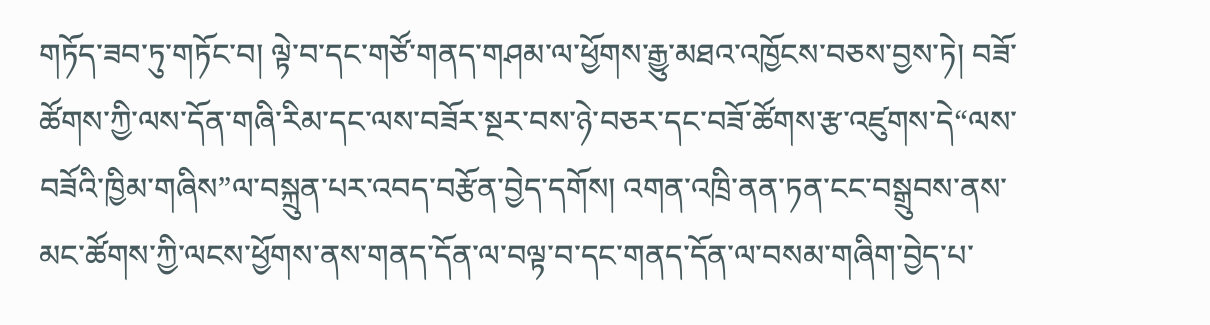གཏོད་ཟབ་ཏུ་གཏོང་བ། ལྟེ་བ་དང་གཙོ་གནད་གཤམ་ལ་ཕྱོགས་རྒྱུ་མཐའ་འཁྱོངས་བཅས་བྱས་ཏེ། བཟོ་ཚོགས་ཀྱི་ལས་དོན་གཞི་རིམ་དང་ལས་བཟོར་སྔར་བས་ཉེ་བཅར་དང་བཟོ་ཚོགས་རྩ་འཛུགས་དེ“ལས་བཟོའི་ཁྱིམ་གཞིས”ལ་བསྐྲུན་པར་འབད་བརྩོན་བྱེད་དགོས། འགན་འཁྲི་ནན་ཏན་ངང་བསྒྲུབས་ནས་མང་ཚོགས་ཀྱི་ལངས་ཕྱོགས་ནས་གནད་དོན་ལ་བལྟ་བ་དང་གནད་དོན་ལ་བསམ་གཞིག་བྱེད་པ་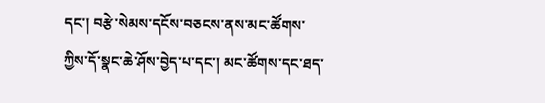དང་། བརྩེ་སེམས་དངོས་བཅངས་ནས་མང་ཚོགས་ཀྱིས་དོ་སྣང་ཆེ་ཤོས་བྱེད་པ་དང་། མང་ཚོགས་དང་ཐད་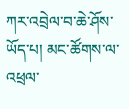ཀར་འབྲེལ་བ་ཆེ་ཤོས་ཡོད་པ། མང་ཚོགས་ལ་འཕྲལ་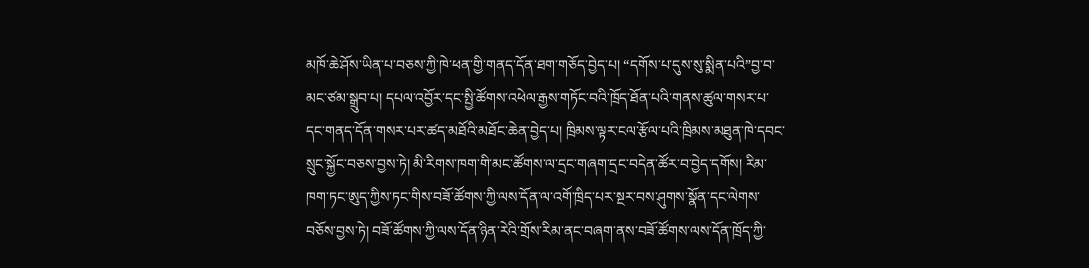མཁོ་ཆེ་ཤོས་ཡིན་པ་བཅས་ཀྱི་ཁེ་ཕན་གྱི་གནད་དོན་ཐག་གཅོད་བྱེད་པ། “དགོས་པ་དུས་སུ་སྨིན་པའི”བྱ་བ་མང་ཙམ་སྒྲུབ་པ། དཔལ་འབྱོར་དང་སྤྱི་ཚོགས་འཕེལ་རྒྱས་གཏོང་བའི་ཁྲོད་ཐོན་པའི་གནས་ཚུལ་གསར་པ་དང་གནད་དོན་གསར་པར་ཚད་མཐོའི་མཐོང་ཆེན་བྱེད་པ། ཁྲིམས་ལྟར་ངལ་རྩོལ་པའི་ཁྲིམས་མཐུན་ཁེ་དབང་སྲུང་སྐྱོང་བཅས་བྱས་ཏེ། མི་རིགས་ཁག་གི་མང་ཚོགས་ལ་དྲང་གཞག་དྲང་བདེན་ཚོར་བ་བྱེད་དགོས། རིམ་ཁག་ཏང་ཨུད་ཀྱིས་ཏང་གིས་བཟོ་ཚོགས་ཀྱི་ལས་དོན་ལ་འགོ་ཁྲིད་པར་སྔར་བས་ཤུགས་སྣོན་དང་ལེགས་བཅོས་བྱས་ཏེ། བཟོ་ཚོགས་ཀྱི་ལས་དོན་ཉིན་རེའི་གྲོས་རིམ་ནང་བཞག་ནས་བཟོ་ཚོགས་ལས་དོན་ཁྲོད་ཀྱི་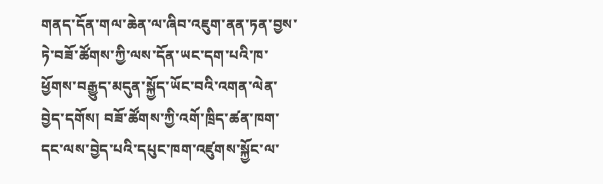གནད་དོན་གལ་ཆེན་ལ་ཞིབ་འཇུག་ནན་ཏན་བྱས་ཏེ་བཟོ་ཚོགས་ཀྱི་ལས་དོན་ཡང་དག་པའི་ཁ་ཕྱོགས་བརྒྱུད་མདུན་སྐྱོད་ཡོང་བའི་འགན་ལེན་བྱེད་དགོས། བཟོ་ཚོགས་ཀྱི་འགོ་ཁྲིད་ཚན་ཁག་དང་ལས་བྱེད་པའི་དཔུང་ཁག་འཛུགས་སྐྱོང་ལ་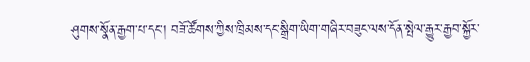ཤུགས་སྣོན་རྒྱག་པ་དང་། བཟོ་ཚོགས་ཀྱིས་ཁྲིམས་དང་སྒྲིག་ཡིག་གཞིར་བཟུང་ལས་དོན་སྤེལ་རྒྱུར་རྒྱབ་སྐྱོར་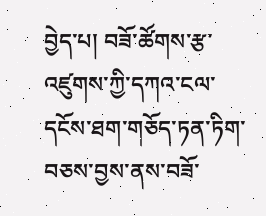བྱེད་པ། བཟོ་ཚོགས་རྩ་འཛུགས་ཀྱི་དཀའ་ངལ་དངོས་ཐག་གཅོད་ཏན་ཏིག་བཅས་བྱས་ནས་བཟོ་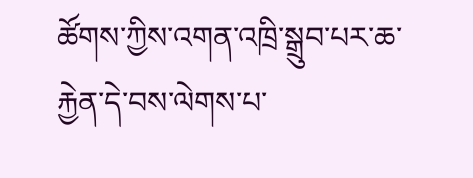ཚོགས་ཀྱིས་འགན་འཁྲི་སྒྲུབ་པར་ཆ་རྐྱེན་དེ་བས་ལེགས་པ་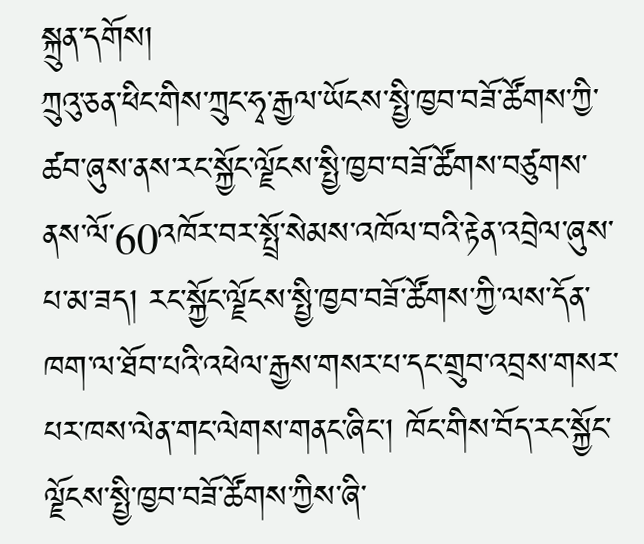སྐྲུན་དགོས།
ཀྲུའུ་ཅན་ཕིང་གིས་ཀྲུང་ཧྭ་རྒྱལ་ཡོངས་སྤྱི་ཁྱབ་བཟོ་ཚོགས་ཀྱི་ཚབ་ཞུས་ནས་རང་སྐྱོང་ལྗོངས་སྤྱི་ཁྱབ་བཟོ་ཚོགས་བཙུགས་ནས་ལོ་60འཁོར་བར་སྤྲོ་སེམས་འཁོལ་བའི་རྟེན་འབྲེལ་ཞུས་པ་མ་ཟད། རང་སྐྱོང་ལྗོངས་སྤྱི་ཁྱབ་བཟོ་ཚོགས་ཀྱི་ལས་དོན་ཁག་ལ་ཐོབ་པའི་འཕེལ་རྒྱས་གསར་པ་དང་གྲུབ་འབྲས་གསར་པར་ཁས་ལེན་གང་ལེགས་གནང་ཞིང་། ཁོང་གིས་བོད་རང་སྐྱོང་ལྗོངས་སྤྱི་ཁྱབ་བཟོ་ཚོགས་ཀྱིས་ཞི་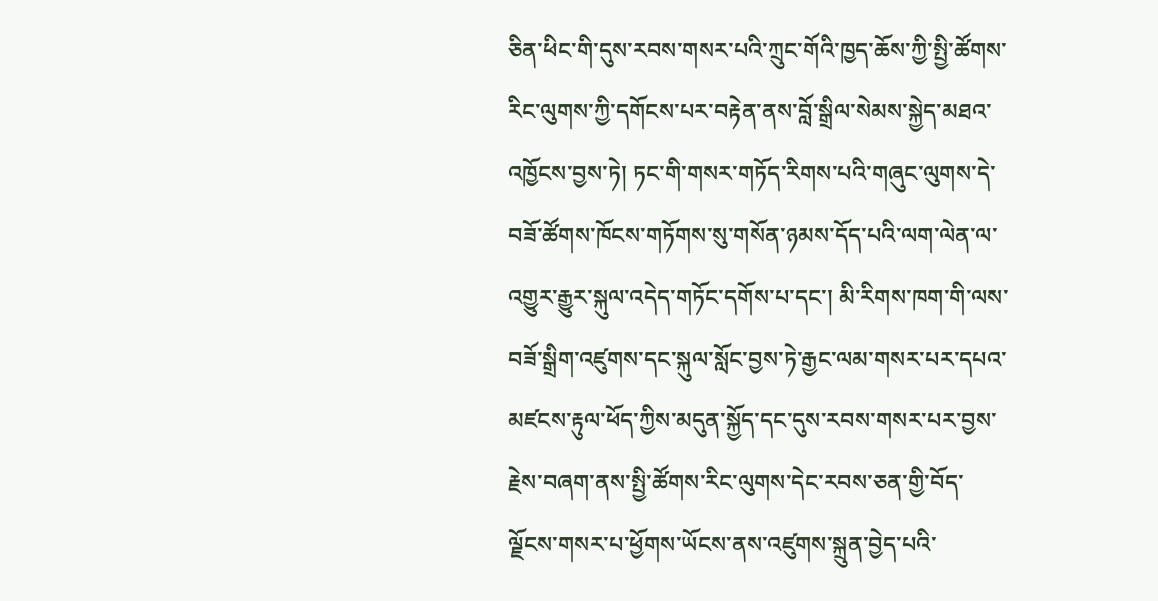ཅིན་ཕིང་གི་དུས་རབས་གསར་པའི་ཀྲུང་གོའི་ཁྱད་ཆོས་ཀྱི་སྤྱི་ཚོགས་རིང་ལུགས་ཀྱི་དགོངས་པར་བརྟེན་ནས་བློ་སྒྲིལ་སེམས་སྐྱེད་མཐའ་འཁྱོངས་བྱས་ཏེ། ཏང་གི་གསར་གཏོད་རིགས་པའི་གཞུང་ལུགས་དེ་བཟོ་ཚོགས་ཁོངས་གཏོགས་སུ་གསོན་ཉམས་དོད་པའི་ལག་ལེན་ལ་འགྱུར་རྒྱུར་སྐུལ་འདེད་གཏོང་དགོས་པ་དང་། མི་རིགས་ཁག་གི་ལས་བཟོ་སྒྲིག་འཛུགས་དང་སྐུལ་སློང་བྱས་ཏེ་རྒྱང་ལམ་གསར་པར་དཔའ་མཛངས་རྟུལ་ཕོད་ཀྱིས་མདུན་སྐྱོད་དང་དུས་རབས་གསར་པར་བྱས་རྗེས་བཞག་ནས་སྤྱི་ཚོགས་རིང་ལུགས་དེང་རབས་ཅན་གྱི་བོད་ལྗོངས་གསར་པ་ཕྱོགས་ཡོངས་ནས་འཛུགས་སྐྲུན་བྱེད་པའི་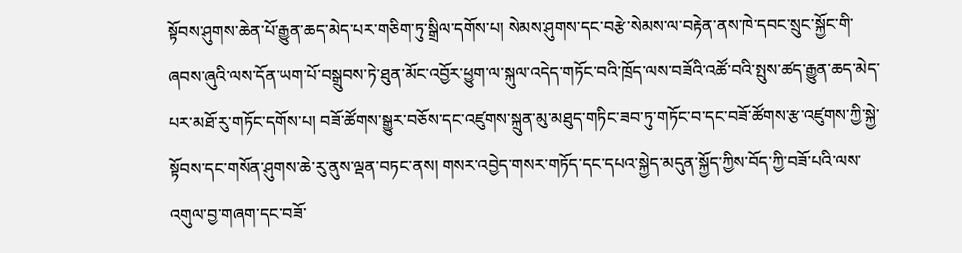སྟོབས་ཤུགས་ཆེན་པོ་རྒྱུན་ཆད་མེད་པར་གཅིག་ཏུ་སྒྲིལ་དགོས་པ། སེམས་ཤུགས་དང་བརྩེ་སེམས་ལ་བརྟེན་ནས་ཁེ་དབང་སྲུང་སྐྱོང་གི་ཞབས་ཞུའི་ལས་དོན་ཡག་པོ་བསྒྲུབས་ཏེ་ཐུན་མོང་འབྱོར་ཕྱུག་ལ་སྐུལ་འདེད་གཏོང་བའི་ཁྲོད་ལས་བཟོའི་འཚོ་བའི་སྤུས་ཚད་རྒྱུན་ཆད་མེད་པར་མཐོ་རུ་གཏོང་དགོས་པ། བཟོ་ཚོགས་སྒྱུར་བཅོས་དང་འཛུགས་སྐྲུན་མུ་མཐུད་གཏིང་ཟབ་ཏུ་གཏོང་བ་དང་བཟོ་ཚོགས་རྩ་འཛུགས་ཀྱི་སྐྱེ་སྟོབས་དང་གསོན་ཤུགས་ཆེ་རུ་ནུས་ལྡན་བཏང་ནས། གསར་འབྱེད་གསར་གཏོད་དང་དཔའ་སྐྱེད་མདུན་སྐྱོད་ཀྱིས་བོད་ཀྱི་བཟོ་པའི་ལས་འགུལ་བྱ་གཞག་དང་བཟོ་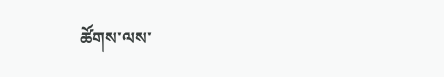ཚོགས་ལས་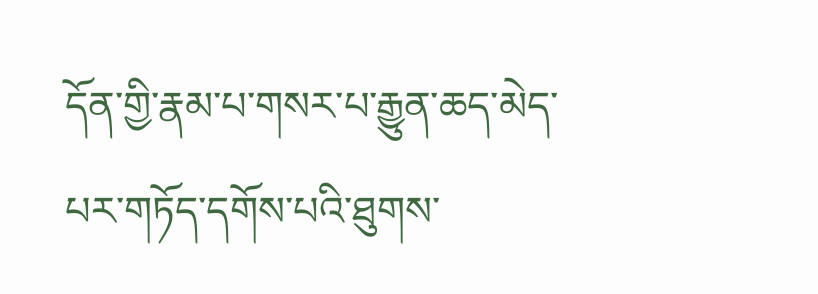དོན་གྱི་རྣམ་པ་གསར་པ་རྒྱུན་ཆད་མེད་པར་གཏོད་དགོས་པའི་ཐུགས་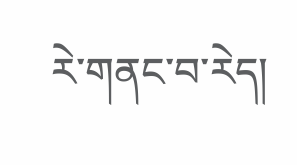རེ་གནང་བ་རེད།